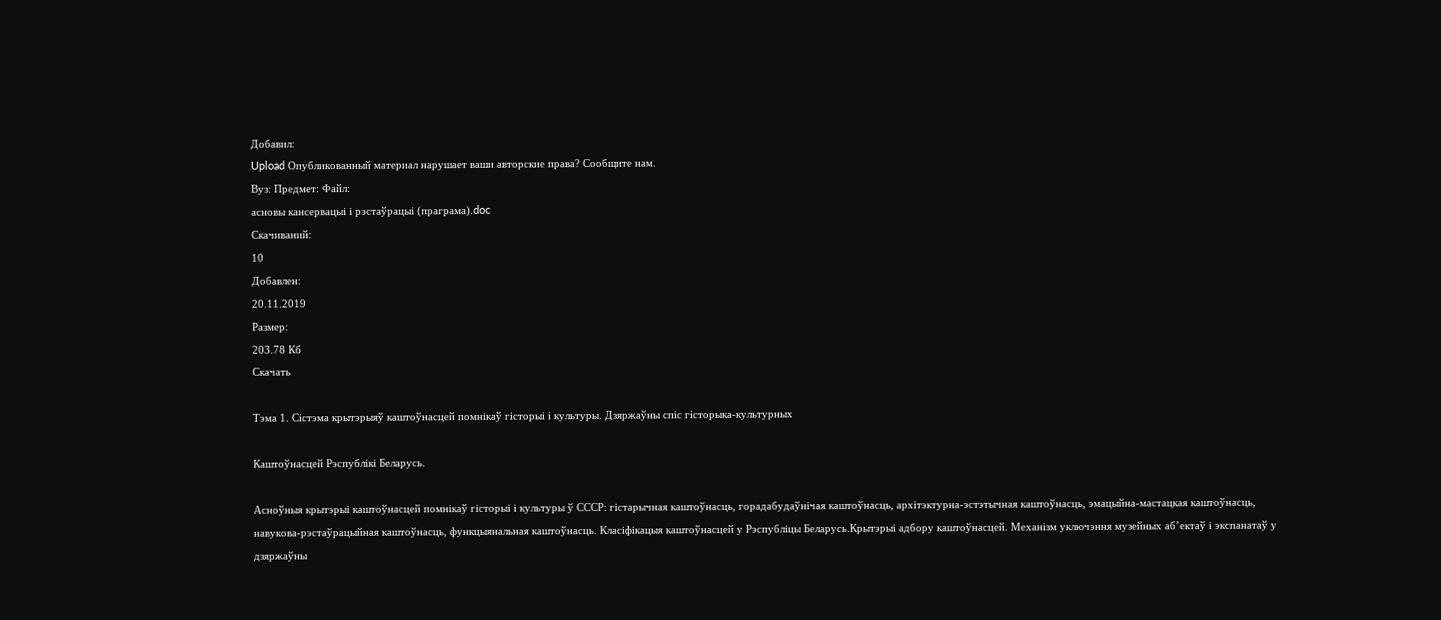Добавил:
Upload Опубликованный материал нарушает ваши авторские права? Сообщите нам.
Вуз: Предмет: Файл:
асновы кансервацыі і рэстаўрацыі (праграма).doc
Скачиваний:
10
Добавлен:
20.11.2019
Размер:
203.78 Кб
Скачать

Тэма 1. Сістэма крытэрыяў каштоўнасцей помнікаў гісторыі і культуры. Дзяржаўны спіс гісторыка-культурных

Каштоўнасцей Рэспублікі Беларусь.

Асноўныя крытэрыі каштоўнасцей помнікаў гісторыі і культуры ў СССР: гістарычная каштоўнасць, горадабудаўнічая каштоўнасць, архітэктурна-эстэтычная каштоўнасць, эмацыйна-мастацкая каштоўнасць, навукова-рэстаўрацыйная каштоўнасць, функцыянальная каштоўнасць. Класіфікацыя каштоўнасцей у Рэспубліцы Беларусь.Крытэрыі адбору каштоўнасцей. Механізм уключэння музейных аб’ектаў і экспанатаў у дзяржаўны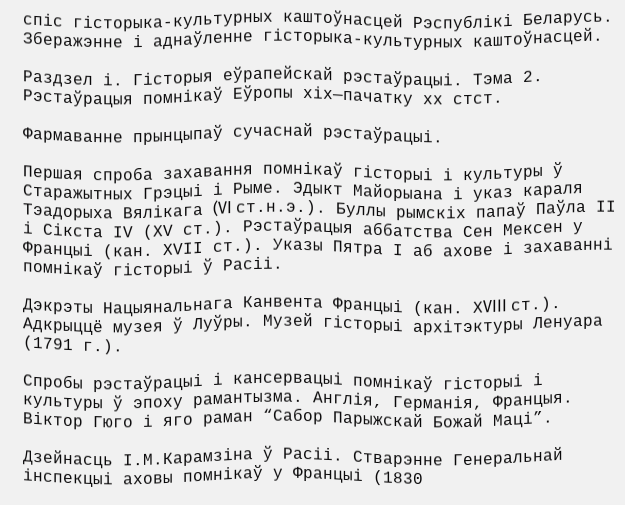спіс гісторыка-культурных каштоўнасцей Рэспублікі Беларусь. Зберажэнне і аднаўленне гісторыка-культурных каштоўнасцей.

Раздзел і. Гісторыя еўрапейскай рэстаўрацыі. Тэма 2. Рэстаўрацыя помнікаў Еўропы хіх—пачатку хх стст.

Фармаванне прынцыпаў сучаснай рэстаўрацыі.

Першая спроба захавання помнікаў гісторыі і культуры ў Старажытных Грэцыі і Рыме. Эдыкт Майорыана і указ караля Тэадорыха Вялікага (VI ст.н.э.). Буллы рымскіх папаў Паўла ІІ і Сікста ІV (ХV ст.). Рэстаўрацыя аббатства Сен Мексен у Францыі (кан. ХVІІ ст.). Указы Пятра І аб ахове і захаванні помнікаў гісторыі ў Расіі.

Дэкрэты Нацыянальнага Канвента Францыі (кан. ХVIII ст.). Адкрыццё музея ў Луўры. Музей гісторыі архітэктуры Ленуара (1791 г.).

Спробы рэстаўрацыі і кансервацыі помнікаў гісторыі і культуры ў эпоху рамантызма. Англія, Германія, Францыя. Віктор Гюго і яго раман “Сабор Парыжскай Божай Маці”.

Дзейнасць І.М.Карамзіна ў Расіі. Стварэнне Генеральнай інспекцыі аховы помнікаў у Францыі (1830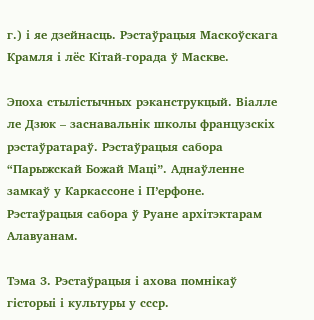г.) і яе дзейнасць. Рэстаўрацыя Маскоўскага Крамля і лёс Кітай-горада ў Маскве.

Эпоха стылістычных рэканструкцый. Віалле ле Дзюк – заснавальнік школы французскіх рэстаўратараў. Рэстаўрацыя сабора “Парыжскай Божай Маці”. Аднаўленне замкаў у Каркассоне і П’ерфоне. Рэстаўрацыя сабора ў Руане архітэктарам Алавуанам.

Тэма 3. Рэстаўрацыя і ахова помнікаў гісторыі і культуры у ссср.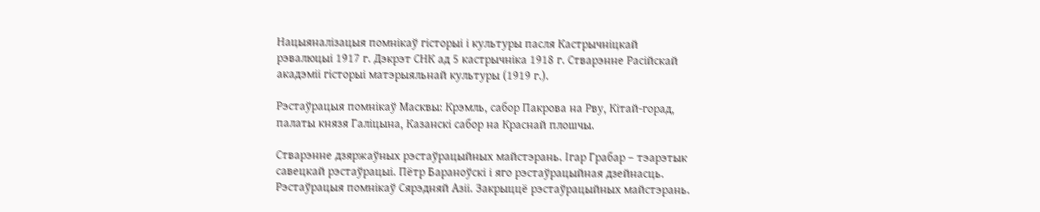Нацыяналізацыя помнікаў гісторыі і культуры пасля Кастрычніцкай рэвалюцыі 1917 г. Дэкрэт СНК ад 5 кастрычніка 1918 г. Стварэнне Расійскай акадэміі гісторыі матэрыяльнай культуры (1919 г.).

Рэстаўрацыя помнікаў Масквы: Крэмль, сабор Пакрова на Рву, Кітай-горад, палаты князя Галіцына, Казанскі сабор на Краснай плошчы.

Стварэнне дзяржаўных рэстаўрацыйных майстэрань. Ігар Грабар – тэарэтык савецкай рэстаўрацыі. Пётр Бараноўскі і яго рэстаўрацыйная дзейнасць. Рэстаўрацыя помнікаў Сярэдняй Азіі. Закрыццё рэстаўрацыйных майстэрань.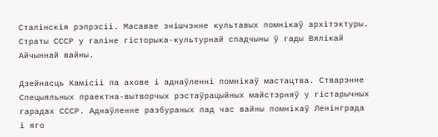Сталінскія рэпрэсіі. Масавае знішчэнне культавых помнікаў архітэктуры. Страты СССР у галіне гісторыка-культурнай спадчыны ў гады Вялікай Айчыннай вайны.

Дзейнасць Камісіі па ахове і аднаўленні помнікаў мастацтва. Стварэнне Спецыяльных праектна-вытворчых рэстаўрацыйных майстэрняў у гістарычных гарадах СССР. Аднаўленне разбураных пад час вайны помнікаў Ленінграда і яго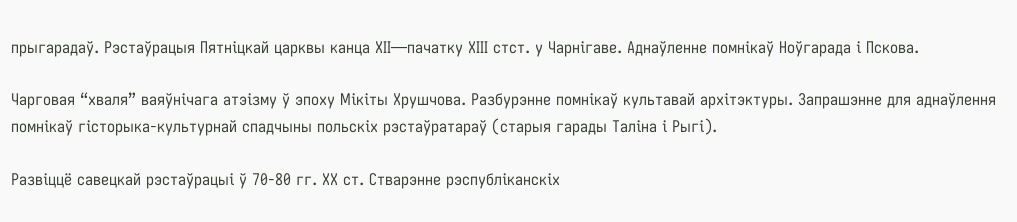прыгарадаў. Рэстаўрацыя Пятніцкай царквы канца ХІІ—пачатку ХІІІ стст. у Чарнігаве. Аднаўленне помнікаў Ноўгарада і Пскова.

Чарговая “хваля” ваяўнічага атэізму ў эпоху Мікіты Хрушчова. Разбурэнне помнікаў культавай архітэктуры. Запрашэнне для аднаўлення помнікаў гісторыка-культурнай спадчыны польскіх рэстаўратараў (старыя гарады Таліна і Рыгі).

Развіццё савецкай рэстаўрацыі ў 70-80 гг. ХХ ст. Стварэнне рэспубліканскіх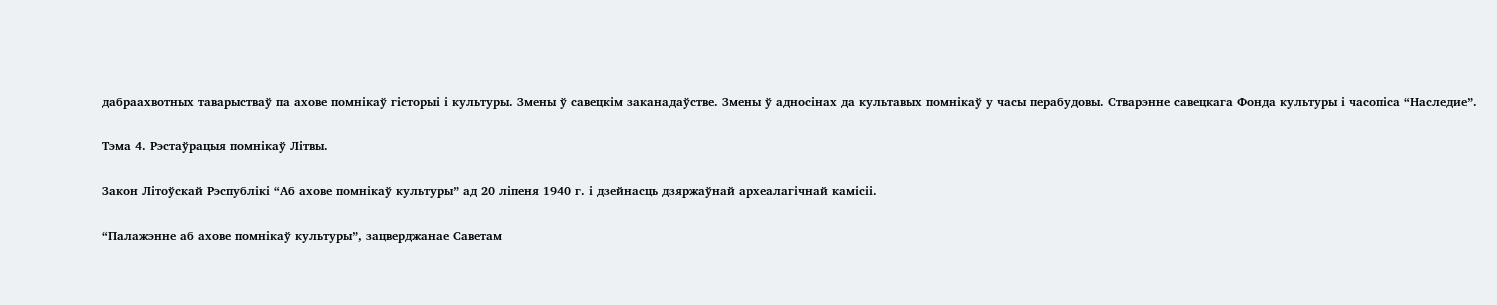дабраахвотных таварыстваў па ахове помнікаў гісторыі і культуры. Змены ў савецкім заканадаўстве. Змены ў адносінах да культавых помнікаў у часы перабудовы. Стварэнне савецкага Фонда культуры і часопіса “Наследие”.

Тэма 4. Рэстаўрацыя помнікаў Літвы.

Закон Літоўскай Рэспублікі “Аб ахове помнікаў культуры” ад 20 ліпеня 1940 г. і дзейнасць дзяржаўнай археалагічнай камісіі.

“Палажэнне аб ахове помнікаў культуры”, зацверджанае Саветам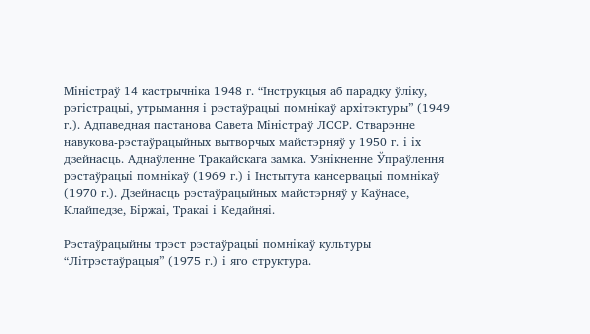Міністраў 14 кастрычніка 1948 г. “Інструкцыя аб парадку ўліку, рэгістрацыі, утрымання і рэстаўрацыі помнікаў архітэктуры” (1949 г.). Адпаведная пастанова Савета Міністраў ЛССР. Стварэнне навукова-рэстаўрацыйных вытворчых майстэрняў у 1950 г. і іх дзейнасць. Аднаўленне Тракайскага замка. Узнікненне Ўпраўлення рэстаўрацыі помнікаў (1969 г.) і Інстытута кансервацыі помнікаў (1970 г.). Дзейнасць рэстаўрацыйных майстэрняў у Каўнасе, Клайпедзе, Біржаі, Тракаі і Кедайняі.

Рэстаўрацыйны трэст рэстаўрацыі помнікаў культуры “Літрэстаўрацыя” (1975 г.) і яго структура.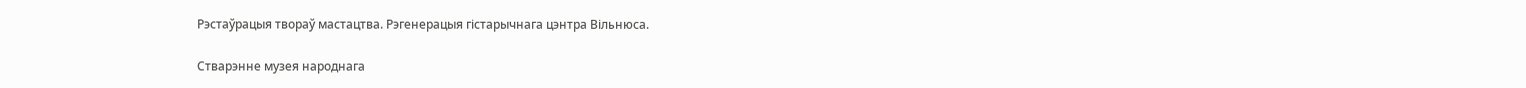Рэстаўрацыя твораў мастацтва. Рэгенерацыя гістарычнага цэнтра Вільнюса.

Стварэнне музея народнага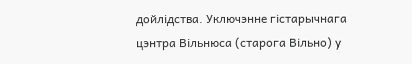дойлідства. Уключэнне гістарычнага цэнтра Вільнюса (старога Вільно) у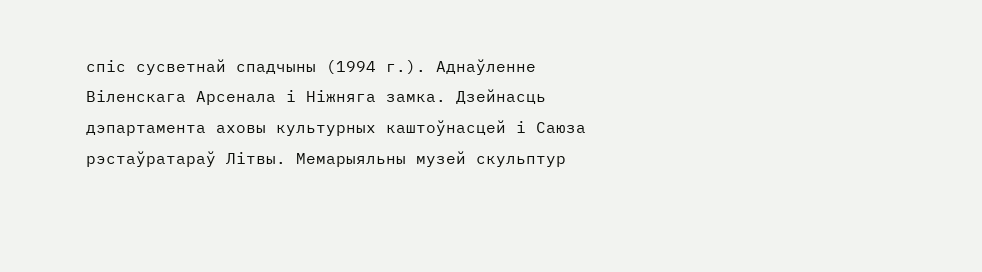спіс сусветнай спадчыны (1994 г.). Аднаўленне Віленскага Арсенала і Ніжняга замка. Дзейнасць дэпартамента аховы культурных каштоўнасцей і Саюза рэстаўратараў Літвы. Мемарыяльны музей скульптур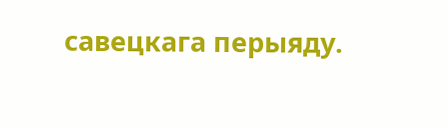савецкага перыяду.